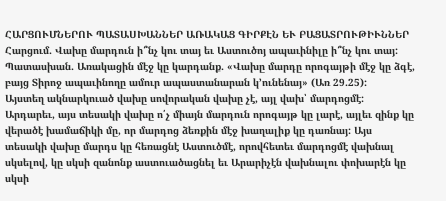ՀԱՐՑՈՒՄՆԵՐՈՒ ՊԱՏԱՍԽԱՆՆԵՐ ԱՌԱԿԱՑ ԳԻՐՔԷՆ ԵՒ ԲԱՑԱՏՐՈՒԹԻՒՆՆԵՐ
Հարցում. Վախը մարդուն ի՞նչ կու տայ եւ Աստուծոյ ապաւինիլը ի՞նչ կու տայ:
Պատասխան. Առակացին մէջ կը կարդանք. «Վախը մարդը որոգայթի մէջ կը ձգէ, բայց Տիրոջ ապաւինողը ամուր ապաստանարան կ՚ունենայ» (Առ 29.25):
Այստեղ ակնարկուած վախը սովորական վախը չէ, այլ վախ՝ մարդոցմէ: Արդարեւ, այս տեսակի վախը ո՛չ միայն մարդուն որոգայթ կը լարէ, այլեւ զինք կը վերածէ խամաճիկի մը, որ մարդոց ձեռքին մէջ խաղալիք կը դառնայ: Այս տեսակի վախը մարդս կը հեռացնէ Աստուծմէ, որովհետեւ մարդոցմէ վախնալ սկսելով, կը սկսի զանոնք աստուածացնել եւ Արարիչէն վախնալու փոխարէն կը սկսի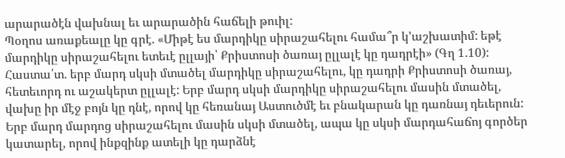արարածէն վախնալ եւ արարածին հաճելի թուիլ:
Պօղոս առաքեալը կը գրէ. «Միթէ ես մարդիկը սիրաշահելու համա՞ր կ՚աշխատիմ: եթէ մարդիկը սիրաշահելու ետեւէ ըլլայի՝ Քրիստոսի ծառայ ըլլալէ կը դադրէի» (Գղ 1.10): Հաստա՛տ. երբ մարդ սկսի մտածել մարդիկը սիրաշահելու, կը դադրի Քրիստոսի ծառայ, հետեւորդ ու աշակերտ ըլլալէ: Երբ մարդ սկսի մարդիկը սիրաշահելու մասին մտածել, վախը իր մէջ բոյն կը դնէ, որով կը հեռանայ Աստուծմէ եւ բնակարան կը դառնայ դեւերուն: Երբ մարդ մարդոց սիրաշահելու մասին սկսի մտածել, ապա կը սկսի մարդահաճոյ գործեր կատարել, որով ինքզինք ատելի կը դարձնէ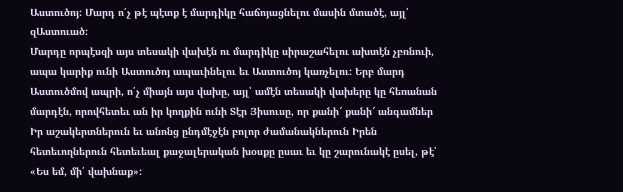Աստուծոյ: Մարդ ո՛չ թէ պէտք է մարդիկը հաճոյացնելու մասին մտածէ, այլ՝ զԱստուած:
Մարդը որպէսզի այս տեսակի վախէն ու մարդիկը սիրաշահելու ախտէն չբռնուի, ապա կարիք ունի Աստուծոյ ապաւինելու եւ Աստուծոյ կառչելու: Երբ մարդ Աստուծմով ապրի, ո՛չ միայն այս վախը, այլ՝ ամէն տեսակի վախերը կը հեռանան մարդէն, որովհետեւ ան իր կողքին ունի Տէր Յիսուսը, որ քանի՜ քանի՜ անգամներ Իր աշակերտներուն եւ անոնց ընդմէջէն բոլոր ժամանակներուն Իրեն հետեւողներուն հետեւեալ քաջալերական խօսքը ըսաւ եւ կը շարունակէ ըսել, թէ՝ «Ես եմ, մի՛ վախնաք»: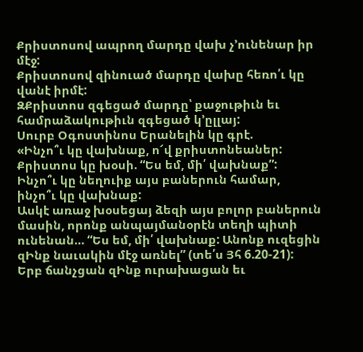Քրիստոսով ապրող մարդը վախ չ՚ունենար իր մէջ:
Քրիստոսով զինուած մարդը վախը հեռո՛ւ կը վանէ իրմէ:
ԶՔրիստոս զգեցած մարդը՝ քաջութիւն եւ համրաձակութիւն զգեցած կ՚ըլլայ:
Սուրբ Օգոստինոս Երանելին կը գրէ.
«Ինչո՞ւ կը վախնաք, ո՜վ քրիստոնեաներ:
Քրիստոս կը խօսի. “Ես եմ, մի՛ վախնաք”:
Ինչո՞ւ կը նեղուիք այս բաներուն համար, ինչո՞ւ կը վախնաք:
Ասկէ առաջ խօսեցայ ձեզի այս բոլոր բաներուն մասին, որոնք անպայմանօրէն տեղի պիտի ունենան… “Ես եմ, մի՛ վախնաք: Անոնք ուզեցին զԻնք նաւակին մէջ առնել” (տե՛ս Յհ 6.20-21):
Երբ ճանչցան զԻնք ուրախացան եւ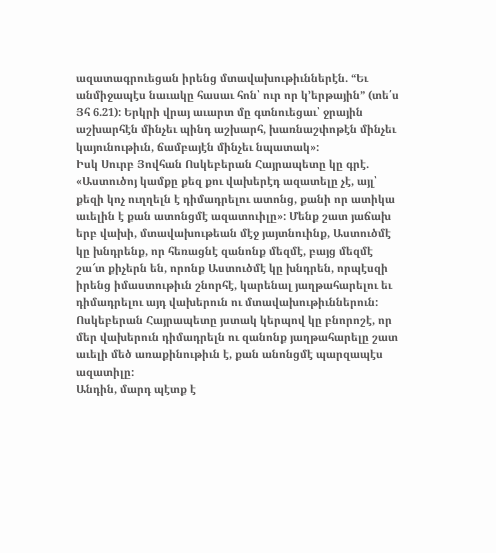ազատագրուեցան իրենց մտավախութիւններէն. “Եւ անմիջապէս նաւակը հասաւ հոն՝ ուր որ կ՚երթային” (տե՛ս Յհ 6.21): Երկրի վրայ աւարտ մը գտնուեցաւ՝ ջրային աշխարհէն մինչեւ պինդ աշխարհ, խառնաշփոթէն մինչեւ կայունութիւն, ճամբայէն մինչեւ նպատակ»:
Իսկ Սուրբ Յովհան Ոսկեբերան Հայրապետը կը գրէ. «Աստուծոյ կամքը քեզ քու վախերէդ ազատելը չէ, այլ՝ քեզի կոչ ուղղելն է դիմադրելու ատոնց, քանի որ ատիկա աւելին է քան ատոնցմէ ազատուիլը»: Մենք շատ յաճախ երբ վախի, մտավախութեան մէջ յայտնուինք, Աստուծմէ կը խնդրենք, որ հեռացնէ զանոնք մեզմէ, բայց մեզմէ շա՜տ քիչերն են, որոնք Աստուծմէ կը խնդրեն, որպէսզի իրենց իմաստութիւն շնորհէ, կարենալ յաղթահարելու եւ դիմադրելու այդ վախերուն ու մտավախութիւններուն: Ոսկեբերան Հայրապետը յստակ կերպով կը բնորոշէ, որ մեր վախերուն դիմադրելն ու զանոնք յաղթահարելը շատ աւելի մեծ առաքինութիւն է, քան անոնցմէ պարզապէս ազատիլը:
Անդին, մարդ պէտք է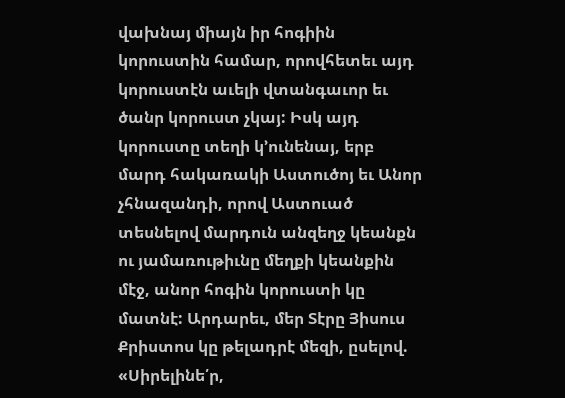վախնայ միայն իր հոգիին կորուստին համար, որովհետեւ այդ կորուստէն աւելի վտանգաւոր եւ ծանր կորուստ չկայ: Իսկ այդ կորուստը տեղի կ՚ունենայ, երբ մարդ հակառակի Աստուծոյ եւ Անոր չհնազանդի, որով Աստուած տեսնելով մարդուն անզեղջ կեանքն ու յամառութիւնը մեղքի կեանքին մէջ, անոր հոգին կորուստի կը մատնէ: Արդարեւ, մեր Տէրը Յիսուս Քրիստոս կը թելադրէ մեզի, ըսելով. «Սիրելինե՛ր,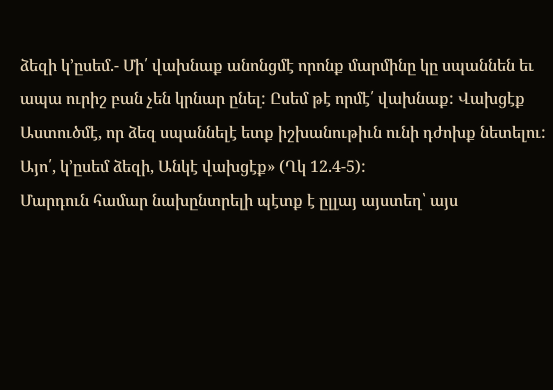ձեզի կ՚ըսեմ.- Մի՛ վախնաք անոնցմէ որոնք մարմինը կը սպաննեն եւ ապա ուրիշ բան չեն կրնար ընել: Ըսեմ թէ որմէ՛ վախնաք: Վախցէք Աստուծմէ, որ ձեզ սպաննելէ ետք իշխանութիւն ունի դժոխք նետելու: Այո՛, կ՚ըսեմ ձեզի, Անկէ վախցէք» (Ղկ 12.4-5):
Մարդուն համար նախընտրելի պէտք է ըլլայ այստեղ՝ այս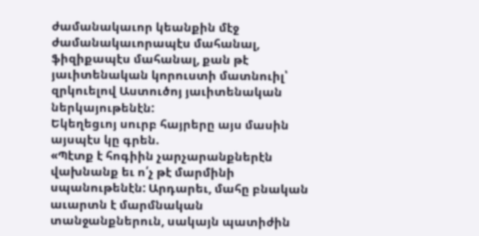ժամանակաւոր կեանքին մէջ ժամանակաւորապէս մահանալ, ֆիզիքապէս մահանալ, քան թէ յաւիտենական կորուստի մատնուիլ՝ զրկուելով Աստուծոյ յաւիտենական ներկայութենէն:
Եկեղեցւոյ սուրբ հայրերը այս մասին այսպէս կը գրեն.
«Պէտք է հոգիին չարչարանքներէն վախնանք եւ ո՛չ թէ մարմինի սպանութենէն: Արդարեւ, մահը բնական աւարտն է մարմնական տանջանքներուն, սակայն պատիժին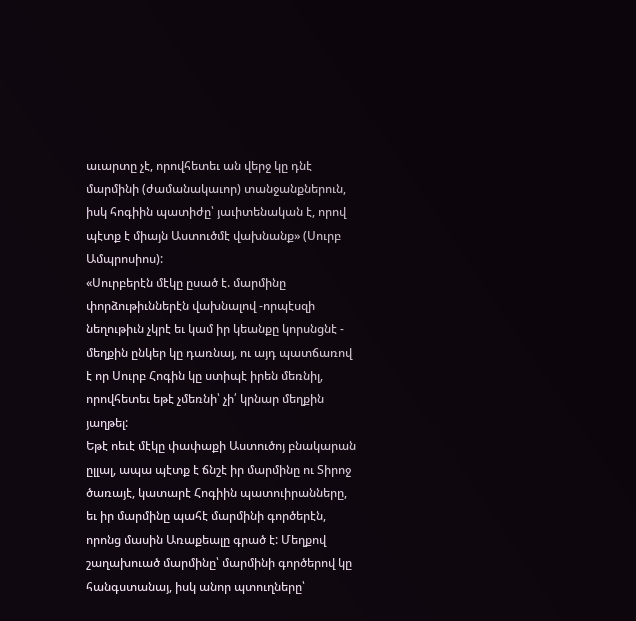աւարտը չէ, որովհետեւ ան վերջ կը դնէ մարմինի (ժամանակաւոր) տանջանքներուն, իսկ հոգիին պատիժը՝ յաւիտենական է, որով պէտք է միայն Աստուծմէ վախնանք» (Սուրբ Ամպրոսիոս):
«Սուրբերէն մէկը ըսած է. մարմինը փորձութիւններէն վախնալով -որպէսզի նեղութիւն չկրէ եւ կամ իր կեանքը կորսնցնէ - մեղքին ընկեր կը դառնայ, ու այդ պատճառով է որ Սուրբ Հոգին կը ստիպէ իրեն մեռնիլ, որովհետեւ եթէ չմեռնի՝ չի՛ կրնար մեղքին յաղթել:
Եթէ ոեւէ մէկը փափաքի Աստուծոյ բնակարան ըլլալ, ապա պէտք է ճնշէ իր մարմինը ու Տիրոջ ծառայէ, կատարէ Հոգիին պատուիրանները, եւ իր մարմինը պահէ մարմինի գործերէն, որոնց մասին Առաքեալը գրած է: Մեղքով շաղախուած մարմինը՝ մարմինի գործերով կը հանգստանայ, իսկ անոր պտուղները՝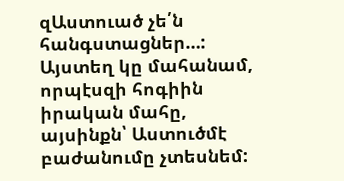զԱստուած չե՛ն հանգստացներ…:
Այստեղ կը մահանամ, որպէսզի հոգիին իրական մահը, այսինքն՝ Աստուծմէ բաժանումը չտեսնեմ: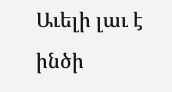Աւելի լաւ է ինծի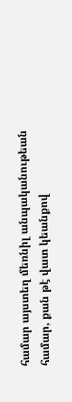համար այստեղ մեռնիլ անպականութեան համար, քան թէ վատ կեանքով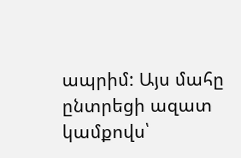ապրիմ: Այս մահը ընտրեցի ազատ կամքովս՝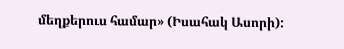մեղքերուս համար» (Իսահակ Ասորի):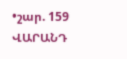•շար. 159
ՎԱՐԱՆԴ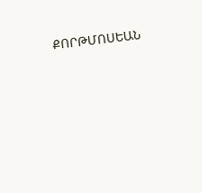ՔՈՐԹՄՈՍԵԱՆ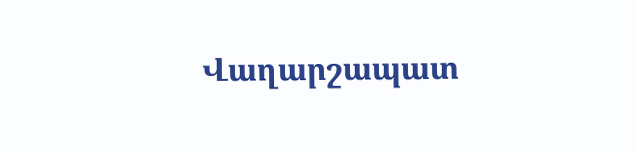Վաղարշապատ